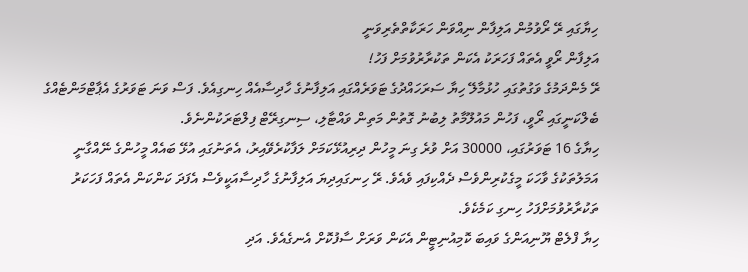ހިޔާގައި ރޭ ރޯވުމުން އަލިފާން ނިއްވަން ހަރަކާތްތެރިވަނީ
އަލިފާން ރޯވީ އެތައް ފަހަރަކު އެކަން ތަކުރާރުވުމަށް ފަހު!
ރޭ މެންދަމުގެ ވަގުތުގައި ހުޅުމާލޭ ހިޔާ ސަރަހައްދުގެ ޓަވަރެއްގައި އަލިފާނުގެ ހާދިސާއެއް ހިނގިއެވެ. ފަސް ވަނަ ޓަވަރުގެ އެޕާޓްމަންޓެއްގެ ބެލްކަނީގައި ރޯވީ، ފަހުން މައުލޫމާތު ލިބުނު ގޮތުން މަތިން ވައްޓާލި، ސިނގިރޭޓް ފިލްޓަރަކުންނެވެ.
ހިޔާގެ 16 ޓަވަރުގައި، 30000 އަށް ވުރެ ގިނަ މީހުން ދިރިއުޅޭކަމަށް ލަފާކުރެވޭއިރު، އެތަނުގައި އުޅޭ ބައެއް މީހުންގެ ނޭއްގާނީ އަމަލުތަކުގެ ވާހަކަ މީގެކުރިންވެސް ދެއްކިފައި ވެއެވެ. ރޭ ހިނގައިދިޔަ އަލިފާނުގެ ހާދިސާއަކީވެސް އެފަދަ ކަންކަން އެތައް ފަހަކަރު ތަކުރާރުވުމަށްފަހު ހިނގި ކަމެކެވެ.
ހިޔާ ފްލެޓް ޔޫނިއަންގެ ވައިބަ ކޮމިއުނިޓީން އެކަން ވަރަށް ސާފުކޮށް އެނގެއެވެ. އަދި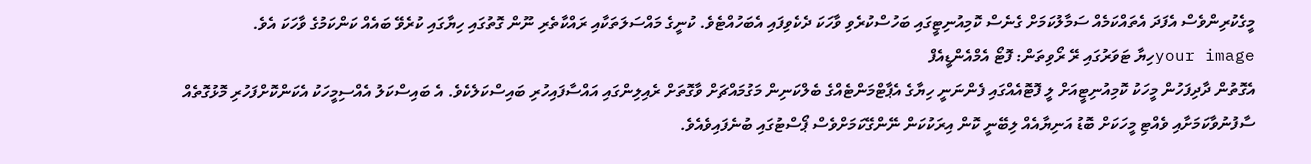މީގެކުރިންވެސް އެފަދަ އެތައްކަމެއް ސަމާލުކަމަށް ގެނެސް ކޮމިއުނިޓީގައި ބަހުސްކުރެވި ވާހަކަ ދެކެވިފައި އެބަހުއްޓެވެ. ކުނީގެ މައްސަލަތަކާއި ރައްކާތެރި ނޫން ގޮތުގައި ހިޔާގައި ކުރެވޭ ބައެއް ކަންކަމުގެ ވާހަކަ އެވެ.
your imageހިޔާ ޓަވަރުގައި ރޭ ރޯވިތަން: ފޮޓޯ އެމްއެންޑީއެފް
އެގޮތުން ދާދިފަހުން މީހަކު ކޮމިއުނިޓީއަށް ލީ ފޮޓޮއެއްގައި ފެންނަނީ ހިޔާގެ އެޕާޓްމަންޓެއްގެ ބެލްކަނިން މަގުމައްޗަށް ވާގޮތަށް ރެއިލިންގައި އައްސާފައިހުރި ބައިސްކަލެކެވެ. އެ ބައިސްކަލު އެއްސިމީހަކު އެކަންކޮށްފަހުރި މޮޅުގޮތެއް ސާފުނުވާކަމަށާއި ވެއްޓި މީހަކަށް ބޮޑު އަނިޔާއެއް ލިބޭނީ ކޮން އިރަކުކަން ނޭންގޭކަމަށްވެސް ޕޯސްޓުގައި ބުނެފައިވެއެވެ.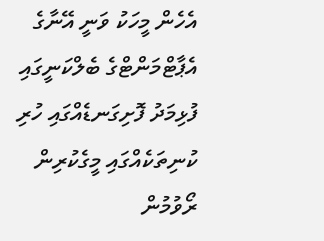އެހެން މީހަކު ވަނީ އޭނާގެ އެޕާޓްމަންޓްގެ ބެލްކަނީގައި ފުޅިމަދު ފޮށިގަނޑެއްގައި ހުރި ކުނިތަކެއްގައި މީގެކުރިން ރޯވުމުން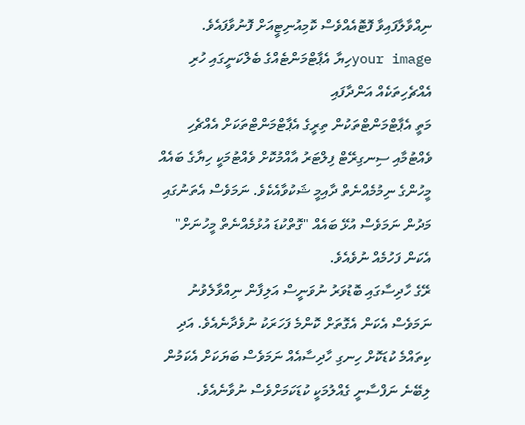ނިއްވާލާފައިވާ ފޮޓޮއެއްވެސް ކޮމިއުނިޓީއަށް ފޮނުވާފައެވެ.
your imageހިޔާ އެޕާޓްމަންޓެއްގެ ބެލްކަނީގައި ހުރި އެއްޗެހިތަކެއް އަންދާފައި
މަތީ އެޕާޓްމަންޓްތަކުން ތިރީގެ އެޕާޓްމަންޓްތަކަށް އެއްޗެހި ވެއްޓުމާއި ސިނގިރޭޓް ފިލްޓަރު އާއްމުކޮށް ވެއްޓުމަކީ ހިޔާގެ ބައެއް މީހުންގެ ނިމުމެއްނެތް ދާއިމީ ޝަކުވާއެކެވެ. ނަމަވެސް އެތަނުގައި މަދުން ނަމަވެސް އުޅޭ ބައެއް "ގޮތްކުޑަ އުޅުމެއްނެތް މީހުނަށް" އެކަން ފަހުމެއް ނުވެއެވެ.
ރޭގެ ހާދިސާގައި ބޮޑުވަރު ނުވަނީސް އަލިފާން ނިއްވާލެވުނު ނަމަވެސް އެކަން އެގޮތަށް ކޮންމެ ފަހަރަކު ނުވެދާނެއެވެ. އަދި ކިތައްމެ ކުޑަކޮށް ހިނގި ހާދިސާއެއް ނަމަވެސް ބަޔަކަށް އެކަމުން ލިބޭނެ ނަފްސާނީ ގެއްލުމަކީ ކުޑަކަމަށްވެސް ނުވާނެއެވެ.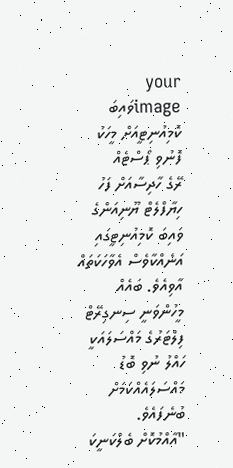your imageވައިބަ ކޮމިއުނިޓީއަށް މީހަކު ފޮނުވި ޕޯސްޓެއް
ރޭގެ ހާދިސާއަށް ފަހު ހިޔާފްލެޓް ޔޫނިއަންގެ ވައިބަ ކޮމިއުނިޓީގައި އަނެއްކާވެސް އެވާހަކަތައް އާވިއެވެ. ބައެއް މީހުންވަނީ ސިނގިރޭޓް ފިލްޓަރުގެ މައްސަލައަކީ ހައްލު ނުވި ބޮޑު މައްސަލައެއްކަމަށް ބުނެފައެވެ.
"އާއްމުކޮށް ބެލްކަނީކަ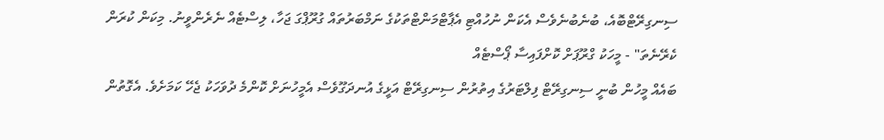ސިނގިރޭޓްބޮއެ، ބުނެބުނެވެސް އެކަން ނުހުއްޓި އެޕާޓްމަންޓްތަކުގެ ނަމްބަރުތައް ގުރޫޕްގަ ޖަހާ، ލިސްޓެއް ނެރެންވީނު. މިކަން ކުރަން ކެރޭނެތަ" - މީހަކު ގްރޫޕަށް ކޮށްފައިސާ ޕޯސްޓެއް
ބައެއް މީހުން ބުނީ ސިނގިރޭޓް ފިލްޓަރުގެ އިތުރުން ސިނގިރޭޓް އަޅީގެ އުނދަގޫވެސް އެމީހުނަށް ކޮންމެ ދުވަހަކު ޖެހޭ ކަމަށެވެ. އެގޮތުން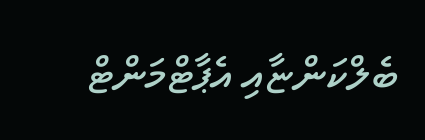ބެލްކަންޏާއި އެޕާޓްމަންޓް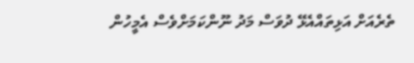ތެރެއަށް އަޅިތައްއެޅޭ ދުވަސް މަދު ނޫންކަމަށްވެސް އެމީހުން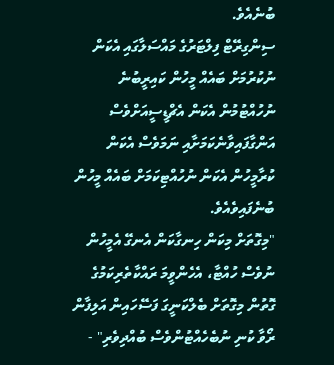ބުނެއެވެ.
ސިންގިރޭޓް ފިލްޓަރުގެ މައްސަލާގައި އެކަން ނުކުރުމަށް ބައެއް މީހުން ކައިރީބުނެ ނުހުއްޓުމުން އެކަން އެޗްޑީސީއަށްވެސް އަންގާފައިވާނެކަމަށާއި ނަމަވެސް އެކަން ކުރާމީހުން އެކަން ނުހުއްޓިކަމަށް ބައެއް މީހުން ބުނެފައިވެއެވެ.
"މިގޮތަށް މިކަން ހިނގާކަން އެނގޭ އެމީހުން ނުވެސް ހުއްޓާ، އެހެންވީމަ ރައްކާތެރިކަމުގެ ގޮތުން މިގޮތަށް ބެލްކަނީގަ ފަސޭހައިން އަލިފާން ރޯވާ ކުނި ނުބެހެއްޓުންވެސް ބުއްދިވެރި" -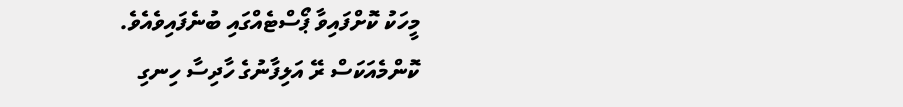މީހަކު ކޮށްފައިވާ ޕޯސްޓެއްގައި ބުނެފައިވެއެވެ.
ކޮންމެއަކަސް ރޭ އަލިފާނުގެ ހާދިސާ ހިނގި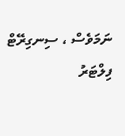ނަމަވެސް ، ސިނގިރޭޓް ފިލްޓަރު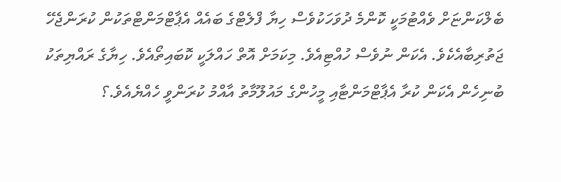ބެލްކަންޏަށް ވެއްޓުމަކީ ކޮންމެ ދުވަހަކުވެސް ހިޔާ ފްލެޓްގެ ބައެއް އެޕާޓްމަންޓްތަކުން ކުރަންޖެހޭ ޖަތުރިބާއެކެވެ. އެކަން ނުވެސް ހުއްޓިއެވެ. މިކަމަށް އޮތް ހައްލަކީ ކޮބައިތޯއެވެ. ހިޔާގެ ރައްޔިތަކު ބުނިހެން އެކަން ކުރާ އެޕާޓްމަންޓާއި މީހުންގެ މައުލޫމާތު އާއްމު ކުރަންވީ ހެއްޔެއެވެ.؟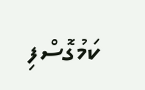ކަމުގޮސްފި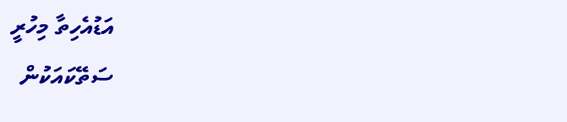އަޑުއެހިތާ މިހުރީ
ސަތޭކައަކުން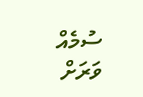ސުމެއް
ވަރަށް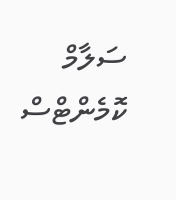ސަލާމް
ކޮމެންޓްސް